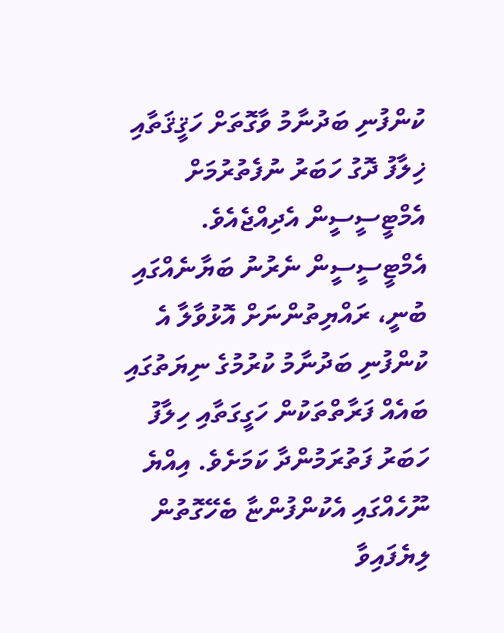ކުންފުނި ބަދުނާމު ވާގޮތަށް ހަޤީޤަތާއި ޚިލާފު ދޮގު ހަބަރު ނުފެތުރުމަށް އެމްޓީސީސީން އެދިއްޖެއެވެ.
އެމްޓީސީސީން ނެރުނު ބަޔާނެއްގައި ބުނީ، ރައްޔިތުންނަށް އޮޅުވާލާ އެ ކުންފުނި ބަދުނާމު ކުރުމުގެ ނިޔަތުގައި ބައެއް ފަރާތްތަކުން ހަގީގަތާއި ހިލާފު ހަބަރު ފަތުރަމުންދާ ކަމަށެވެ. އިއްޔެ ނޫހެއްގައި އެކުންފުންޏާ ބެހޭގޮތުން ލިޔެފައިވާ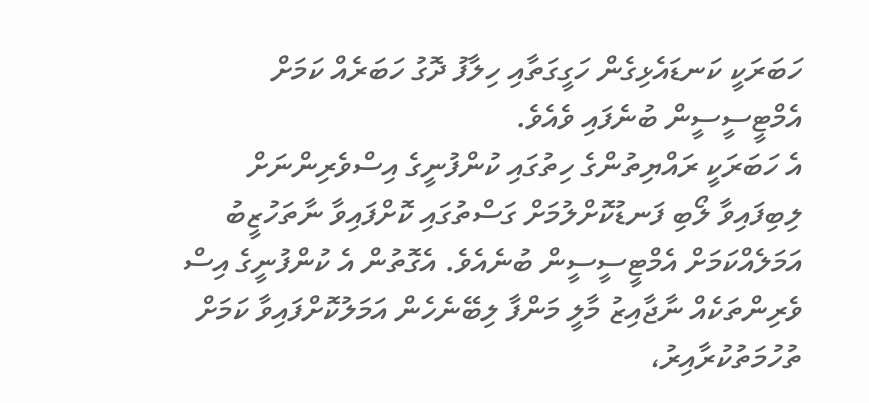ހަބަރަކީ ކަނޑައެޅިގެން ހަގީގަތާއި ހިލާފު ދޮގު ހަބަރެއް ކަމަށް އެމްޓީސީސީން ބުނެފައި ވެއެވެ.
އެ ހަބަރަކީ ރައްޔިތުންގެ ހިތުގައި ކުންފުނީގެ އިސްވެރިންނަށް ލިބިފައިވާ ލޯބި ފަނޑުކޮށްލުމަށް ގަސްތުގައި ކޮށްފައިވާ ނާތަހުޒީބު އަމަލެއްކަމަށް އެމްޓީސީސީން ބުނެއެވެ. އެގޮތުން އެ ކުންފުނީގެ އިސް ވެރިންތަކެއް ނާޖާއިޒު މާލީ މަންފާ ލިބޭނެހެން އަމަލުކޮށްފައިވާ ކަމަށް ތުހުމަތުކުރާއިރު،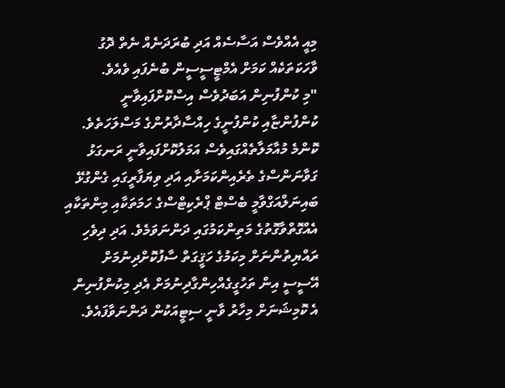މިއީ އެއްވެސް އަސާސެއް އަދި ބުރަދަނެއް ނެތް ދޮގު ވާހަކަތަކެއް ކަމަށް އެމްޓީސީސީން ބުނެފައި ވެއެވެ.
"މި ކުންފުނިން އަބަދުވެސް އިސްކޮށްފައިވާނީ ކުންފުންޏާއި ކުންފުނީގެ ހިއްސާދާރުންގެ މަސްލަހަތެވެ. ކޮންމެ މުއާމަލާތެއްގައިވެސް އަމަލުކޮށްފައިވާނީ ރަނގަޅު ގަވާނަންސްގެ ތެރެއިންކަމަށާއި އަދި ވިޔަފާރީގައި ގެންގުޅޭ ބައިނަލްއަގްވާމީ ބެސްޓް ޕްރެކިޓްސްގެ ހަމަތަކާއި މިންތަކާއި އެއްގޮތްވާގޮތުގެ މަތިންކަމުގައި ދަންނަވަމެވެ. އަދި ދިވެހި ރައްޔިތުންނަށް މިކަމުގެ ހަޤީގަތް ސާފުކޮށްދިނުމަށް އޭސީސީ އިން ތަހުގީގެއްހިންގާދިނުމަށް އެދި މިކުންފުނިން އެ ކޮމިޝަނަށް މިހާރު ވާނީ ސިޓީއަކުން ދަންނަވާފައެވެ.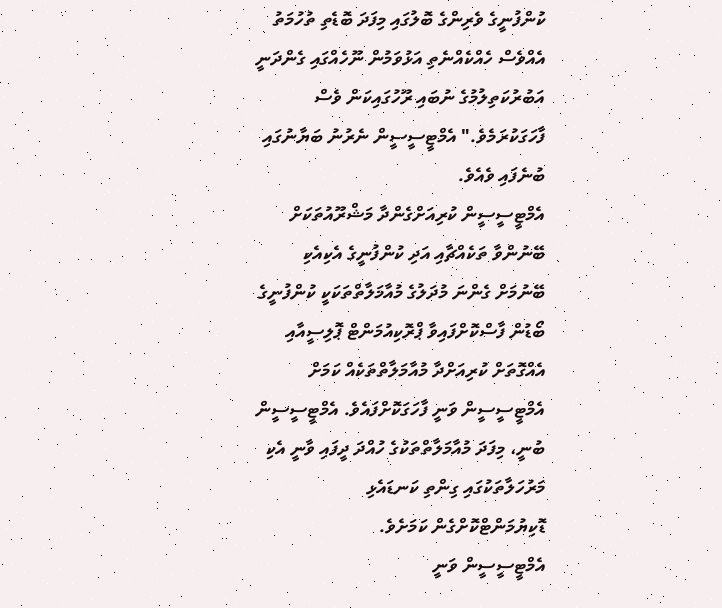ކުންފުނީގެ ވެރިންގެ ބޮލުގައި މިފަދަ ބޮޑެތި ތުހުމަތު އެއްވެސް ހެއްކެއްނެތި އަޅުވަމުން ނޫހެއްގައި ގެންދަނީ އަބުރުކަތިލުމުގެ ނުބައި ރޫހުގައިކަން ވެސް ފާހަގަކުރަމެވެ." އެމްޓީސީސީން ނެރުނު ބަޔާނުގައި ބުނެފައި ވެއެވެ.
އެމްޓީސީސީން ކުރިއަށްގެންދާ މަޝްރޫއުތަކަށް ބޭނުންވާ ތަކެއްޗާއި އަދި ކުންފުނީގެ އެކިއެކި ބޭނުމަށް ގެންނަ މުދަލުގެ މުއާމަލާތްތަކަކީ ކުންފުނީގެ ބޯޑުން ފާސްކޮށްފައިވާ ޕްރޮކިއުމަންޓް ޕޮލިސީއާއި އެއްގޮތަށް ކުރިއަށްދާ މުއާމަލާތްތަކެއް ކަމަށް އެމްޓީސީސީން ވަނީ ފާހަގަކޮށްފައެވެ. އެމްޓީސީސީން ބުނީ، މިފަދަ މުއާމަލާތްތަކުގެ ހުއްދަ ދީފައި ވާނީ އެކި މަރުހަލާތަކުގައި ގިންތި ކަނޑައެޅި ޑޮކިޔުމަންޓްކޮށްގެން ކަމަށެވެ.
އެމްޓީސީސީން ވަނީ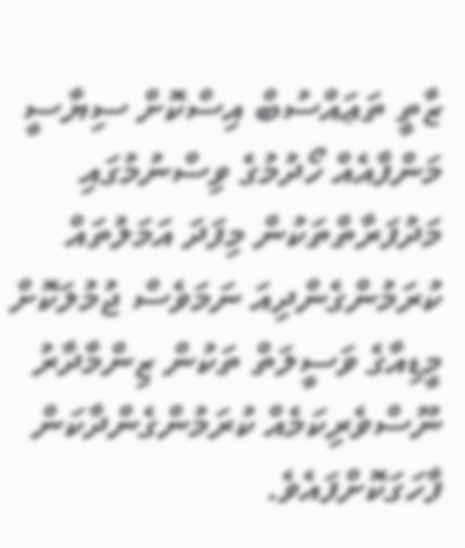ޒާތީ ތަޢައްސުބް އިސްކޮށް ސިޔާސީ މަންފާއެއް ހޯދުމުގެ ވިސްނުމުގައި މަދުފަރާތްތަކުން މިފަދަ އަމަލުތައް ކުރަމުންގެންދިއަ ނަމަވެސް ޖުމުލަކޮށް މީޑިއާގެ ވަސީލަތް ތަކުން ޒިންމާދާރު ނޫސްވެރިކަމެއް ކުރަމުންގެންދާކަން ފާހަގަކޮށްފައެވެ.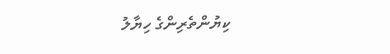ކިޔުންތެރިންގެ ހިޔާލު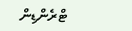ޓްރެންޑިން